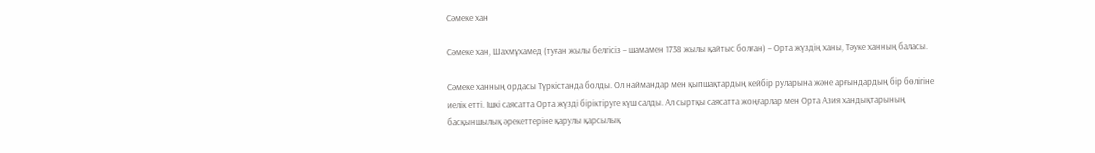Сәмеке хан

Сәмеке хан, Шахмұхамед (туған жылы белгісіз – шамамен 1738 жылы қайтыс болған) – Орта жүздің ханы, Тәуке ханның баласы.

Сәмеке ханның ордасы Түркістанда болды. Ол наймандар мен қыпшақтардың кейбір руларына және арғындардың бір бөлігіне иелік етті. Ішкі саясатта Орта жүзді біріктіруге күш салды. Ал сыртқы саясатта жоңғарлар мен Орта Азия хандықтарының басқыншылық әрекеттеріне қарулы қарсылық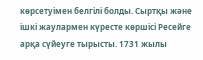көрсетуімен белгілі болды. Сыртқы және ішкі жаулармен күресте көршісі Ресейге арқа сүйеуге тырысты. 1731 жылы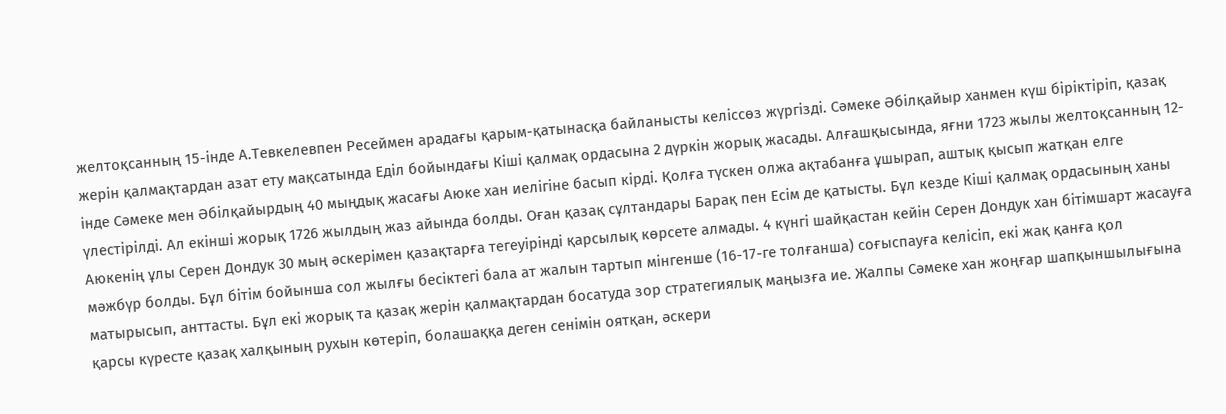желтоқсанның 15-інде А.Тевкелевпен Ресеймен арадағы қарым-қатынасқа байланысты келіссөз жүргізді. Сәмеке Әбілқайыр ханмен күш біріктіріп, қазақ жерін қалмақтардан азат ету мақсатында Еділ бойындағы Кіші қалмақ ордасына 2 дүркін жорық жасады. Алғашқысында, яғни 1723 жылы желтоқсанның 12-інде Сәмеке мен Әбілқайырдың 40 мыңдық жасағы Аюке хан иелігіне басып кірді. Қолға түскен олжа ақтабанға ұшырап, аштық қысып жатқан елге үлестірілді. Ал екінші жорық 1726 жылдың жаз айында болды. Оған қазақ сұлтандары Барақ пен Есім де қатысты. Бұл кезде Кіші қалмақ ордасының ханы Аюкенің ұлы Серен Дондук 30 мың әскерімен қазақтарға тегеуірінді қарсылық көрсете алмады. 4 күнгі шайқастан кейін Серен Дондук хан бітімшарт жасауға мәжбүр болды. Бұл бітім бойынша сол жылғы бесіктегі бала ат жалын тартып мінгенше (16-17-ге толғанша) соғыспауға келісіп, екі жақ қанға қол матырысып, анттасты. Бұл екі жорық та қазақ жерін қалмақтардан босатуда зор стратегиялық маңызға ие. Жалпы Сәмеке хан жоңғар шапқыншылығына қарсы күресте қазақ халқының рухын көтеріп, болашаққа деген сенімін оятқан, әскери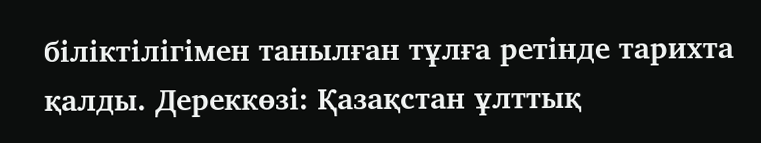біліктілігімен танылған тұлға ретінде тарихта қалды. Дереккөзі: Қазақстан ұлттық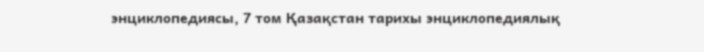энциклопедиясы, 7 том Қазақстан тарихы энциклопедиялық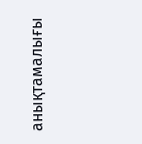анықтамалығы